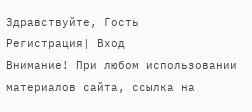Здравствуйте, Гость
Регистрация| Вход
Внимание! При любом использовании материалов сайта, ссылка на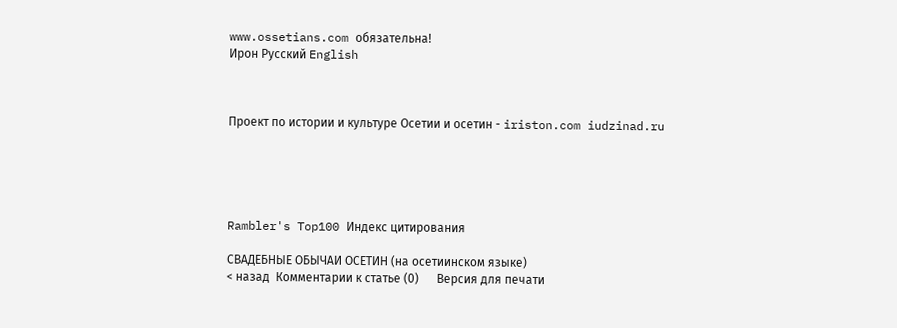www.ossetians.com обязательна!
Ирон Русский English



Проект по истории и культуре Осетии и осетин - iriston.com iudzinad.ru





Rambler's Top100 Индекс цитирования

СВАДЕБНЫЕ ОБЫЧАИ ОСЕТИН (на осетиинском языке)
< назад  Комментарии к статье (0)      Версия для печати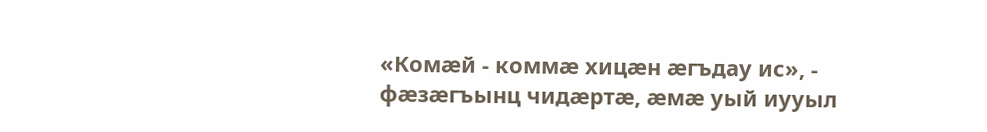«Комæй - коммæ хицæн æгъдау ис», - фæзæгъынц чидæртæ, æмæ уый иууыл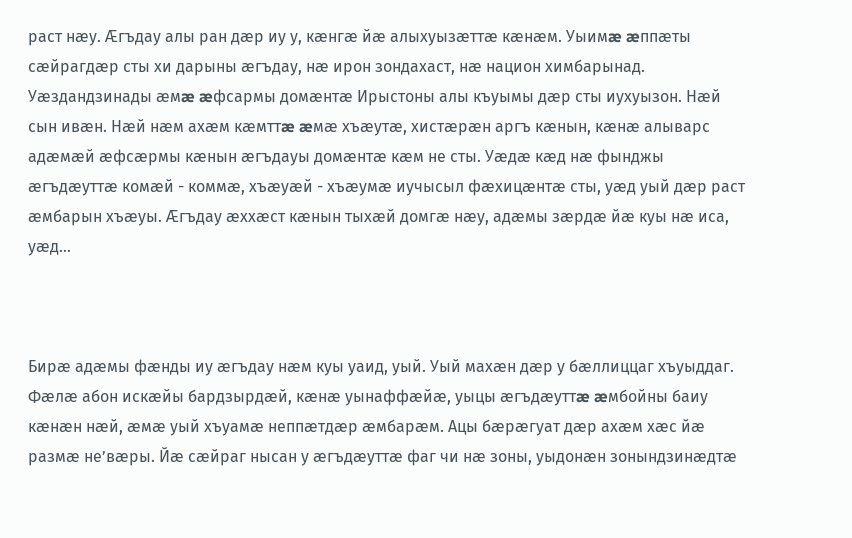раст нæу. Æгъдау алы ран дæр иу у, кæнгæ йæ алыхуызæттæ кæнæм. Уыимæ æппæты сæйрагдæр сты хи дарыны æгъдау, нæ ирон зондахаст, нæ национ химбарынад. Уæздандзинады æмæ æфсармы домæнтæ Ирыстоны алы къуымы дæр сты иухуызон. Нæй сын ивæн. Нæй нæм ахæм кæмттæ æмæ хъæутæ, хистæрæн аргъ кæнын, кæнæ алыварс адæмæй æфсæрмы кæнын æгъдауы домæнтæ кæм не сты. Уæдæ кæд нæ фынджы æгъдæуттæ комæй - коммæ, хъæуæй - хъæумæ иучысыл фæхицæнтæ сты, уæд уый дæр раст æмбарын хъæуы. Æгъдау æххæст кæнын тыхæй домгæ нæу, адæмы зæрдæ йæ куы нæ иса, уæд...



Бирæ адæмы фæнды иу æгъдау нæм куы уаид, уый. Уый махæн дæр у бæллиццаг хъуыддаг. Фæлæ абон искæйы бардзырдæй, кæнæ уынаффæйæ, уыцы æгъдæуттæ æмбойны баиу кæнæн нæй, æмæ уый хъуамæ неппæтдæр æмбарæм. Ацы бæрæгуат дæр ахæм хæс йæ размæ не’вæры. Йæ сæйраг нысан у æгъдæуттæ фаг чи нæ зоны, уыдонæн зонындзинæдтæ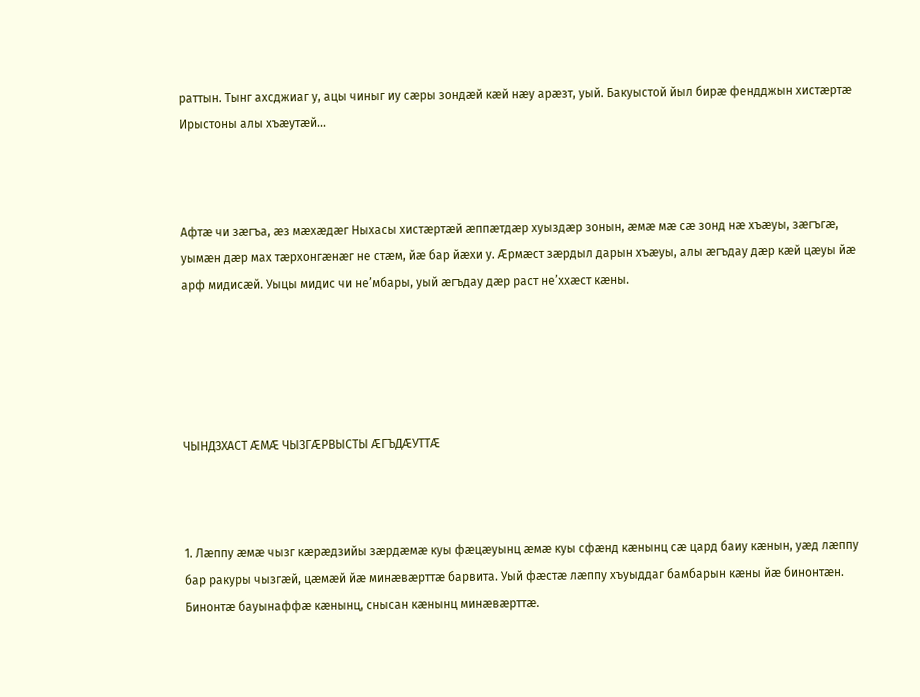раттын. Тынг ахсджиаг у, ацы чиныг иу сæры зондæй кæй нæу арæзт, уый. Бакуыстой йыл бирæ фендджын хистæртæ Ирыстоны алы хъæутæй...



Афтæ чи зæгъа, æз мæхæдæг Ныхасы хистæртæй æппæтдæр хуыздæр зонын, æмæ мæ сæ зонд нæ хъæуы, зæгъгæ, уымæн дæр мах тæрхонгæнæг не стæм, йæ бар йæхи у. Æрмæст зæрдыл дарын хъæуы, алы æгъдау дæр кæй цæуы йæ арф мидисæй. Уыцы мидис чи не’мбары, уый æгъдау дæр раст не’ххæст кæны.





ЧЫНДЗХАСТ ÆМÆ ЧЫЗГÆРВЫСТЫ ÆГЪДÆУТТÆ



1. Лæппу æмæ чызг кæрæдзийы зæрдæмæ куы фæцæуынц æмæ куы сфæнд кæнынц сæ цард баиу кæнын, уæд лæппу бар ракуры чызгæй, цæмæй йæ минæвæрттæ барвита. Уый фæстæ лæппу хъуыддаг бамбарын кæны йæ бинонтæн. Бинонтæ бауынаффæ кæнынц, снысан кæнынц минæвæрттæ.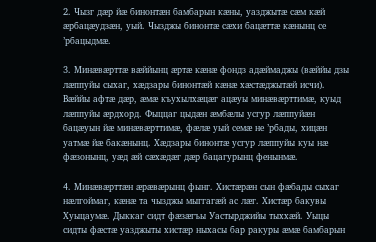2. Чызг дæр йæ бинонтæн бамбарын кæны, уазджытæ сæм кæй æрбацæудзæн, уый. Чызджы бинонтæ сæхи бацæттæ кæнынц се ’рбацыдмæ.

3. Минæвæрттæ вæййынц æртæ кæнæ фондз адæймаджы (вæййы дзы лæппуйы сыхаг, хæдзары бинонтæй кæнæ хæстæджытæй исчи). Вæййы афтæ дæр, æмæ къухылхæцæг ацæуы минæвæрттимæ, куыд лæппуйы æрдхорд. Фыццаг цыдæн æмбæлы усгур лæппуйæн бацæуын йæ минæвæрттимæ, фæлæ уый семæ не ’рбады, хицæн уатмæ йæ бакæнынц. Хæдзары бинонтæ усгур лæппуйы куы нæ фæзонынц, уæд æй сæхæдæг дæр бацагурынц фенынмæ.

4. Минæвæрттæн æрæвæрынц фынг. Хистæрæн сын фæбады сыхаг нæлгоймаг, кæнæ та чызджы мыггагæй ас лæг. Хистæр бакувы Хуыцаумæ. Дыккаг сидт фæзæгъы Уастырджийы тыххæй. Уыцы сидты фæстæ уазджыты хистæр ныхасы бар ракуры æмæ бамбарын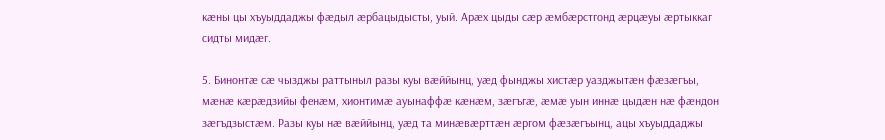кæны цы хъуыддаджы фæдыл æрбацыдысты, уый. Арæх цыды сæр æмбæрстгонд æрцæуы æртыккаг сидты мидæг.

5. Бинонтæ сæ чызджы раттыныл разы куы вæййынц, уæд фынджы хистæр уазджытæн фæзæгъы, мæнæ кæрæдзийы фенæм, хионтимæ ауынаффæ кæнæм, зæгъгæ, æмæ уын иннæ цыдæн нæ фæндон зæгъдзыстæм. Разы куы нæ вæййынц, уæд та минæвæрттæн æргом фæзæгъынц, ацы хъуыддаджы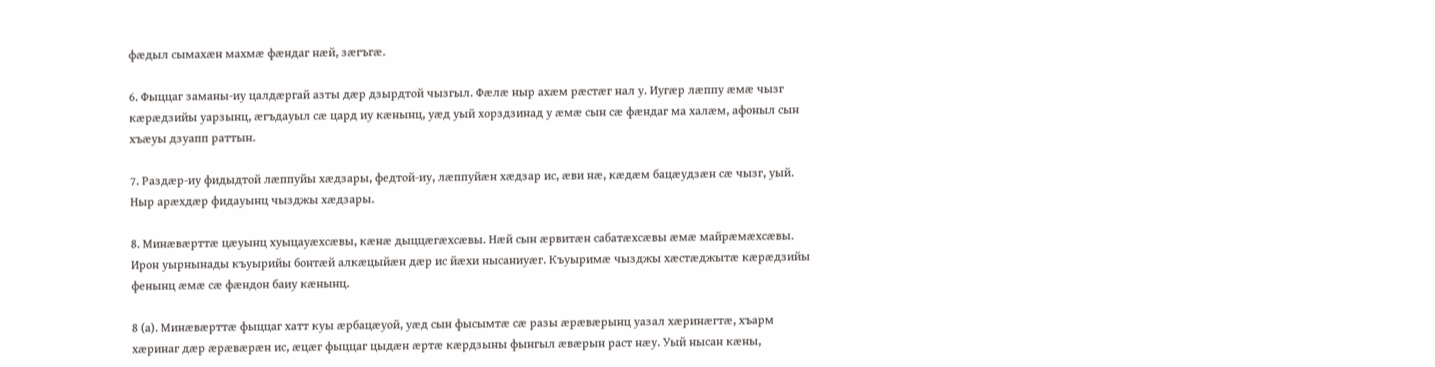фæдыл сымахæн махмæ фæндаг нæй, зæгъгæ.

6. Фыццаг заманы-иу цалдæргай азты дæр дзырдтой чызгыл. Фæлæ ныр ахæм рæстæг нал у. Иугæр лæппу æмæ чызг кæрæдзийы уарзынц, æгъдауыл сæ цард иу кæнынц, уæд уый хорздзинад у æмæ сын сæ фæндаг ма халæм, афоныл сын хъæуы дзуапп раттын.

7. Раздæр-иу фидыдтой лæппуйы хæдзары, федтой-иу, лæппуйæн хæдзар ис, æви нæ, кæдæм бацæудзæн сæ чызг, уый. Ныр арæхдæр фидауынц чызджы хæдзары.

8. Минæвæрттæ цæуынц хуыцауæхсæвы, кæнæ дыццæгæхсæвы. Нæй сын æрвитæн сабатæхсæвы æмæ майрæмæхсæвы. Ирон уырнынады къуырийы бонтæй алкæцыйæн дæр ис йæхи нысаниуæг. Къуыримæ чызджы хæстæджытæ кæрæдзийы фенынц æмæ сæ фæндон баиу кæнынц.

8 (а). Минæвæрттæ фыццаг хатт куы æрбацæуой, уæд сын фысымтæ сæ разы æрæвæрынц уазал хæринæгтæ, хъарм хæринаг дæр æрæвæрæн ис, æцæг фыццаг цыдæн æртæ кæрдзыны фынгыл æвæрын раст нæу. Уый нысан кæны,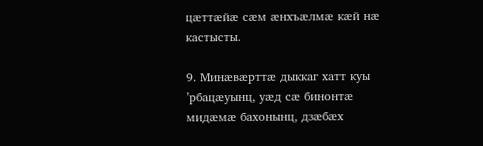цæттæйæ сæм æнхъæлмæ кæй нæ кастысты.

9. Минæвæрттæ дыккаг хатт куы ’рбацæуынц, уæд сæ бинонтæ мидæмæ бахонынц, дзæбæх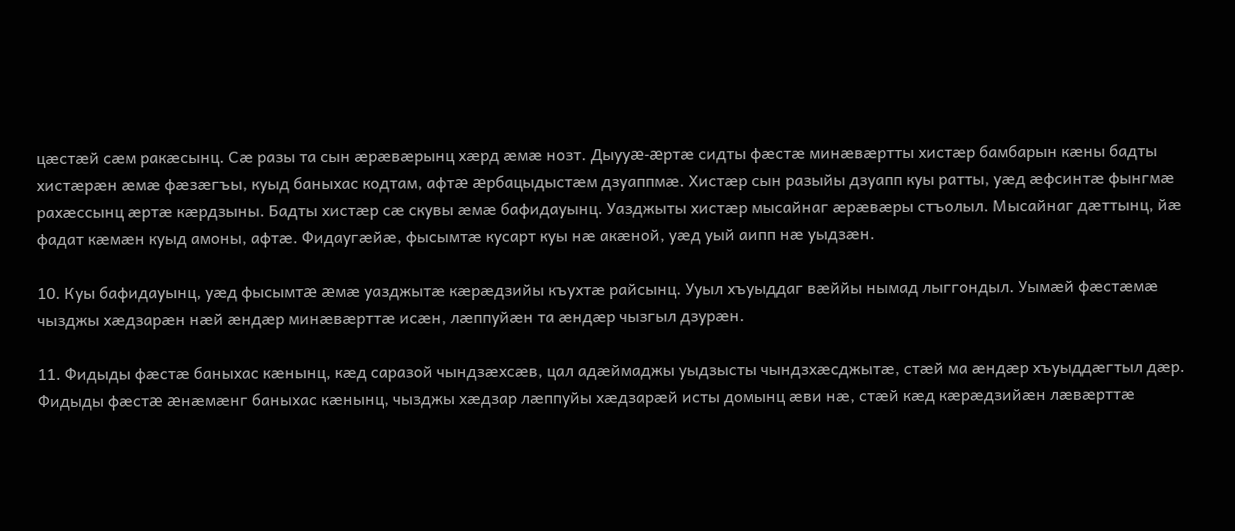цæстæй сæм ракæсынц. Сæ разы та сын æрæвæрынц хæрд æмæ нозт. Дыууæ-æртæ сидты фæстæ минæвæртты хистæр бамбарын кæны бадты хистæрæн æмæ фæзæгъы, куыд баныхас кодтам, афтæ æрбацыдыстæм дзуаппмæ. Хистæр сын разыйы дзуапп куы ратты, уæд æфсинтæ фынгмæ рахæссынц æртæ кæрдзыны. Бадты хистæр сæ скувы æмæ бафидауынц. Уазджыты хистæр мысайнаг æрæвæры стъолыл. Мысайнаг дæттынц, йæ фадат кæмæн куыд амоны, афтæ. Фидаугæйæ, фысымтæ кусарт куы нæ акæной, уæд уый аипп нæ уыдзæн.

10. Куы бафидауынц, уæд фысымтæ æмæ уазджытæ кæрæдзийы къухтæ райсынц. Ууыл хъуыддаг вæййы нымад лыггондыл. Уымæй фæстæмæ чызджы хæдзарæн нæй æндæр минæвæрттæ исæн, лæппуйæн та æндæр чызгыл дзурæн.

11. Фидыды фæстæ баныхас кæнынц, кæд саразой чындзæхсæв, цал адæймаджы уыдзысты чындзхæсджытæ, стæй ма æндæр хъуыддæгтыл дæр. Фидыды фæстæ æнæмæнг баныхас кæнынц, чызджы хæдзар лæппуйы хæдзарæй исты домынц æви нæ, стæй кæд кæрæдзийæн лæвæрттæ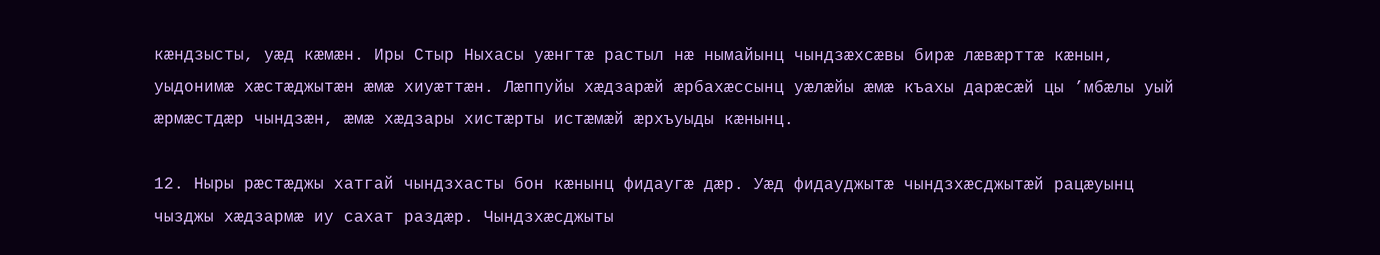кæндзысты, уæд кæмæн. Иры Стыр Ныхасы уæнгтæ растыл нæ нымайынц чындзæхсæвы бирæ лæвæрттæ кæнын, уыдонимæ хæстæджытæн æмæ хиуæттæн. Лæппуйы хæдзарæй æрбахæссынц уæлæйы æмæ къахы дарæсæй цы ’мбæлы уый æрмæстдæр чындзæн, æмæ хæдзары хистæрты истæмæй æрхъуыды кæнынц.

12. Ныры рæстæджы хатгай чындзхасты бон кæнынц фидаугæ дæр. Уæд фидауджытæ чындзхæсджытæй рацæуынц чызджы хæдзармæ иу сахат раздæр. Чындзхæсджыты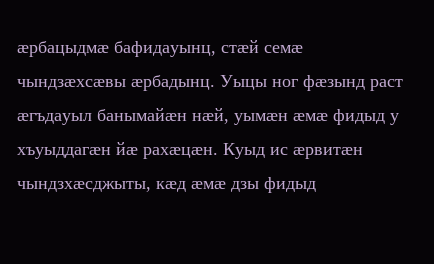æрбацыдмæ бафидауынц, стæй семæ чындзæхсæвы æрбадынц. Уыцы ног фæзынд раст æгъдауыл банымайæн нæй, уымæн æмæ фидыд у хъуыддагæн йæ рахæцæн. Куыд ис æрвитæн чындзхæсджыты, кæд æмæ дзы фидыд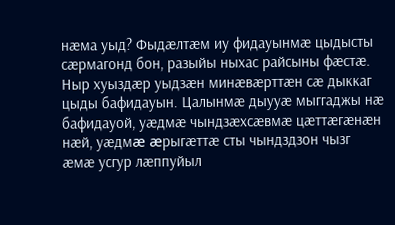нæма уыд? Фыдæлтæм иу фидауынмæ цыдысты сæрмагонд бон, разыйы ныхас райсыны фæстæ. Ныр хуыздæр уыдзæн минæвæрттæн сæ дыккаг цыды бафидауын. Цалынмæ дыууæ мыггаджы нæ бафидауой, уæдмæ чындзæхсæвмæ цæттæгæнæн нæй, уæдмæ æрыгæттæ сты чындздзон чызг æмæ усгур лæппуйыл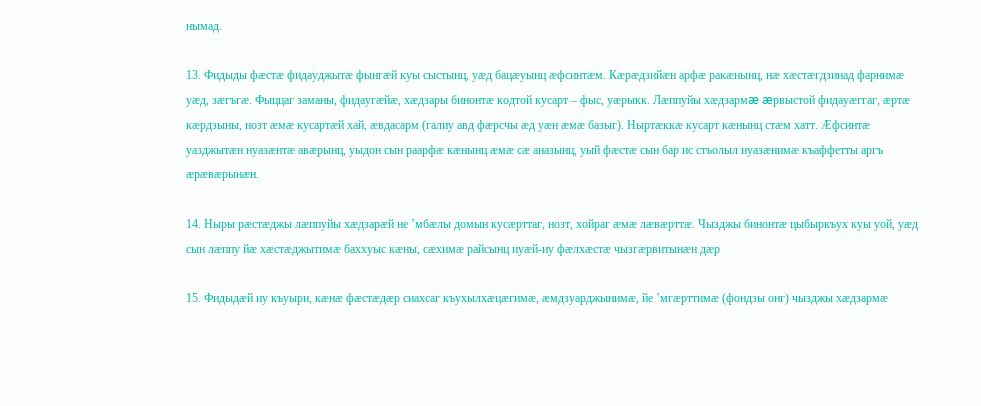нымад.

13. Фидыды фæстæ фидауджытæ фынгæй куы сыстынц, уæд бацæуынц æфсинтæм. Кæрæдзийæн арфæ ракæнынц, нæ хæстæгдзинад фарнимæ уæд, зæгъгæ. Фыццаг заманы, фидаугæйæ, хæдзары бинонтæ кодтой кусарт – фыс, уæрыкк. Лæппуйы хæдзармæ æрвыстой фидауæггаг, æртæ кæрдзыны, нозт æмæ кусартæй хай, æвдасарм (галиу авд фæрсчы æд уæн æмæ базыг). Ныртæккæ кусарт кæнынц стæм хатт. Æфсинтæ уазджытæн нуазæнтæ авæрынц, уыдон сын раарфæ кæнынц æмæ сæ аназынц, уый фæстæ сын бар ис стъолыл нуазæнимæ къаффетты аргъ æрæвæрынæн.

14. Ныры рæстæджы лæппуйы хæдзарæй не ’мбæлы домын кусæрттаг, нозт, хойраг æмæ лæвæрттæ. Чызджы бинонтæ цыбыркъух куы уой, уæд сын лæппу йæ хæстæджытимæ баххуыс кæны, сæхимæ райсынц иуæй-иу фæлхæстæ чызгæрвитынæн дæр

15. Фидыдæй иу къуыри, кæнæ фæстæдæр сиахсаг къухылхæцæгимæ, æмдзуарджынимæ, йе ’мгæрттимæ (фондзы онг) чызджы хæдзармæ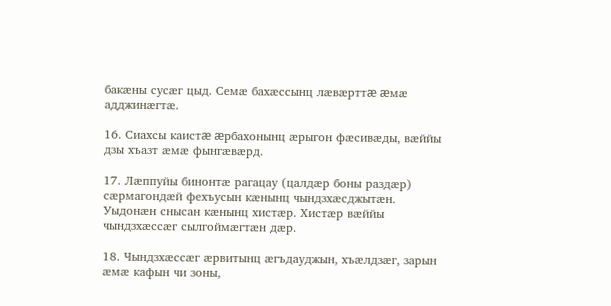бакæны сусæг цыд. Семæ бахæссынц лæвæрттæ æмæ адджинæгтæ.

16. Сиахсы каистæ æрбахонынц æрыгон фæсивæды, вæййы дзы хъазт æмæ фынгæвæрд.

17. Лæппуйы бинонтæ рагацау (цалдæр боны раздæр) сæрмагондæй фехъусын кæнынц чындзхæсджытæн. Уыдонæн снысан кæнынц хистæр. Хистæр вæййы чындзхæссæг сылгоймæгтæн дæр.

18. Чындзхæссæг æрвитынц æгъдауджын, хъæлдзæг, зарын æмæ кафын чи зоны,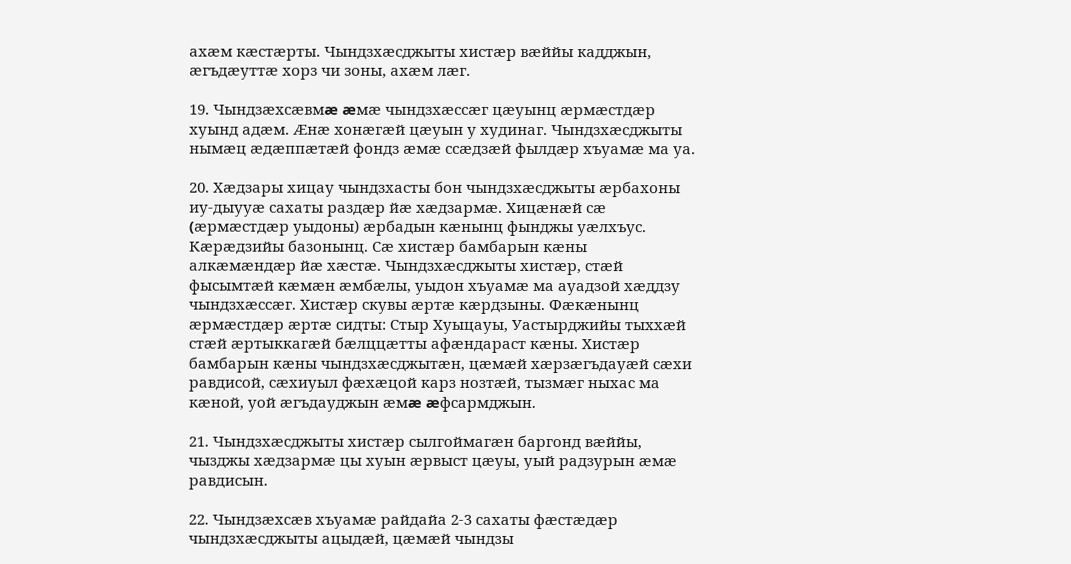ахæм кæстæрты. Чындзхæсджыты хистæр вæййы кадджын, æгъдæуттæ хорз чи зоны, ахæм лæг.

19. Чындзæхсæвмæ æмæ чындзхæссæг цæуынц æрмæстдæр хуынд адæм. Æнæ хонæгæй цæуын у худинаг. Чындзхæсджыты нымæц æдæппæтæй фондз æмæ ссæдзæй фылдæр хъуамæ ма уа.

20. Хæдзары хицау чындзхасты бон чындзхæсджыты æрбахоны иу-дыууæ сахаты раздæр йæ хæдзармæ. Хицæнæй сæ (æрмæстдæр уыдоны) æрбадын кæнынц фынджы уæлхъус. Кæрæдзийы базонынц. Сæ хистæр бамбарын кæны алкæмæндæр йæ хæстæ. Чындзхæсджыты хистæр, стæй фысымтæй кæмæн æмбæлы, уыдон хъуамæ ма ауадзой хæддзу чындзхæссæг. Хистæр скувы æртæ кæрдзыны. Фæкæнынц æрмæстдæр æртæ сидты: Стыр Хуыцауы, Уастырджийы тыххæй стæй æртыккагæй бæлццæтты афæндараст кæны. Хистæр бамбарын кæны чындзхæсджытæн, цæмæй хæрзæгъдауæй сæхи равдисой, сæхиуыл фæхæцой карз нозтæй, тызмæг ныхас ма кæной, уой æгъдауджын æмæ æфсармджын.

21. Чындзхæсджыты хистæр сылгоймагæн баргонд вæййы, чызджы хæдзармæ цы хуын æрвыст цæуы, уый радзурын æмæ равдисын.

22. Чындзæхсæв хъуамæ райдайа 2-3 сахаты фæстæдæр чындзхæсджыты ацыдæй, цæмæй чындзы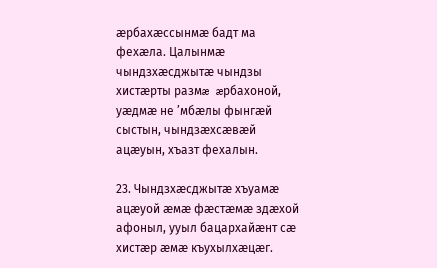æрбахæссынмæ бадт ма фехæла. Цалынмæ чындзхæсджытæ чындзы хистæрты размæ æрбахоной, уæдмæ не ’мбæлы фынгæй сыстын, чындзæхсæвæй ацæуын, хъазт фехалын.

23. Чындзхæсджытæ хъуамæ ацæуой æмæ фæстæмæ здæхой афоныл, ууыл бацархайæнт сæ хистæр æмæ къухылхæцæг.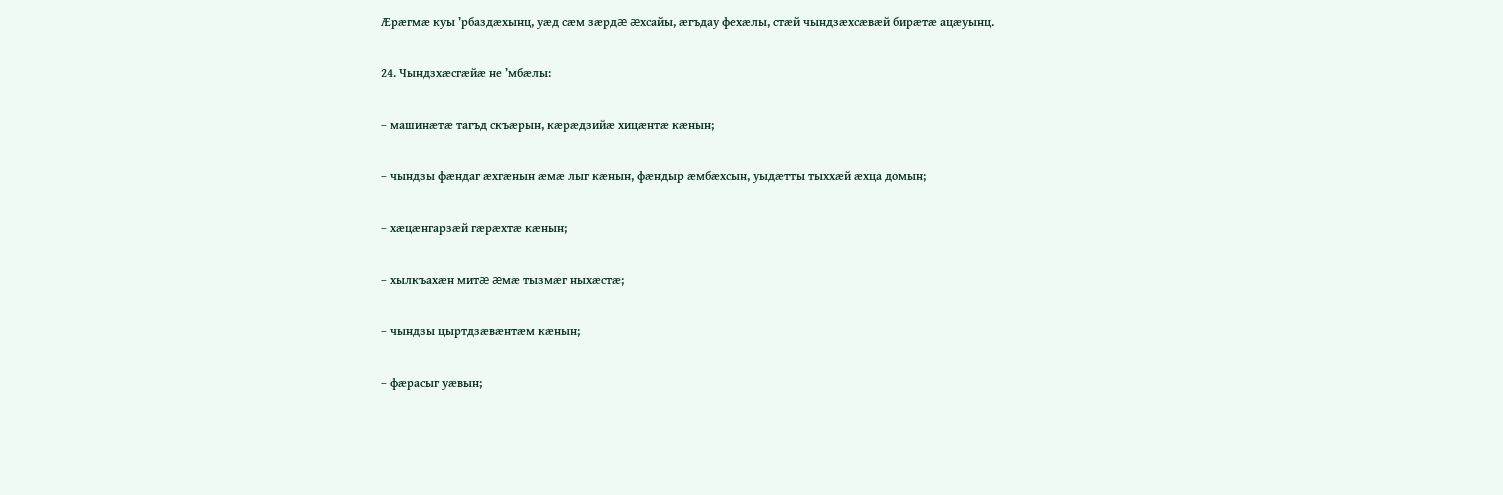Æрæгмæ куы ’рбаздæхынц, уæд сæм зæрдæ æхсайы, æгъдау фехæлы, стæй чындзæхсæвæй бирæтæ ацæуынц.

24. Чындзхæсгæйæ не ’мбæлы:

– машинæтæ тагъд скъæрын, кæрæдзийæ хицæнтæ кæнын;

– чындзы фæндаг æхгæнын æмæ лыг кæнын, фæндыр æмбæхсын, уыдæтты тыххæй æхца домын;

– хæцæнгарзæй гæрæхтæ кæнын;

– хылкъахæн митæ æмæ тызмæг ныхæстæ;

– чындзы цыртдзæвæнтæм кæнын;

– фæрасыг уæвын;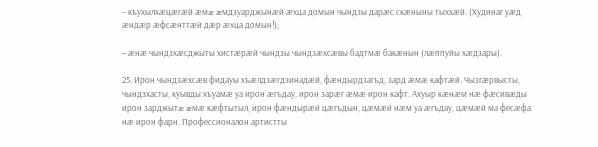– къухылхæцæгæй æмæ æмдзуарджынæй æхца домын чындзы дарæс скæныны тыххæй. (Худинаг уæд æндæр æфсæнттæй дæр æхца домын!);

– æнæ чындзхæсджыты хистæрæй чындзы чындзæхсæвы бадтмæ бакæнын (лæппуйы хæдзары).

25. Ирон чындзæхсæв фидауы хъæлдзæгдзинадæй, фæндырдзагъд, зард æмæ кафтæй. Чызгæрвысты, чындзхасты, куывды хъуамæ уа ирон æгъдау, ирон зарæг æмæ ирон кафт. Ахуыр кæнæм нæ фæсивæды ирон зарджытæ æмæ кæфтытыл, ирон фæндырæй цæгъдын, цæмæй нæм уа æгъдау, цæмæй ма фесæфа нæ ирон фарн. Профессионалон артистты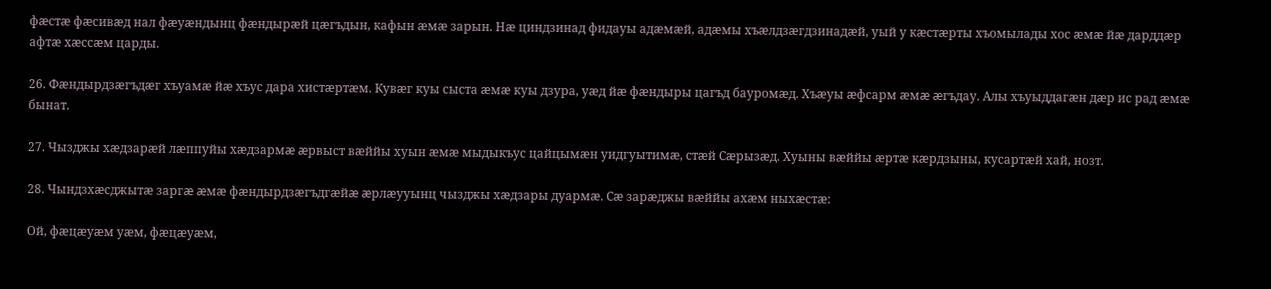фæстæ фæсивæд нал фæуæндынц фæндырæй цæгъдын, кафын æмæ зарын. Нæ циндзинад фидауы адæмæй, адæмы хъæлдзæгдзинадæй, уый у кæстæрты хъомылады хос æмæ йæ дарддæр афтæ хæссæм царды.

26. Фæндырдзæгъдæг хъуамæ йæ хъус дара хистæртæм. Кувæг куы сыста æмæ куы дзура, уæд йæ фæндыры цагъд бауромæд. Хъæуы æфсарм æмæ æгъдау. Алы хъуыддагæн дæр ис рад æмæ бынат.

27. Чызджы хæдзарæй лæппуйы хæдзармæ æрвыст вæййы хуын æмæ мыдыкъус цайцымæн уидгуытимæ, стæй Сæрызæд. Хуыны вæййы æртæ кæрдзыны, кусартæй хай, нозт.

28. Чындзхæсджытæ заргæ æмæ фæндырдзæгъдгæйæ æрлæууынц чызджы хæдзары дуармæ. Сæ зарæджы вæййы ахæм ныхæстæ:

Ой, фæцæуæм уæм, фæцæуæм,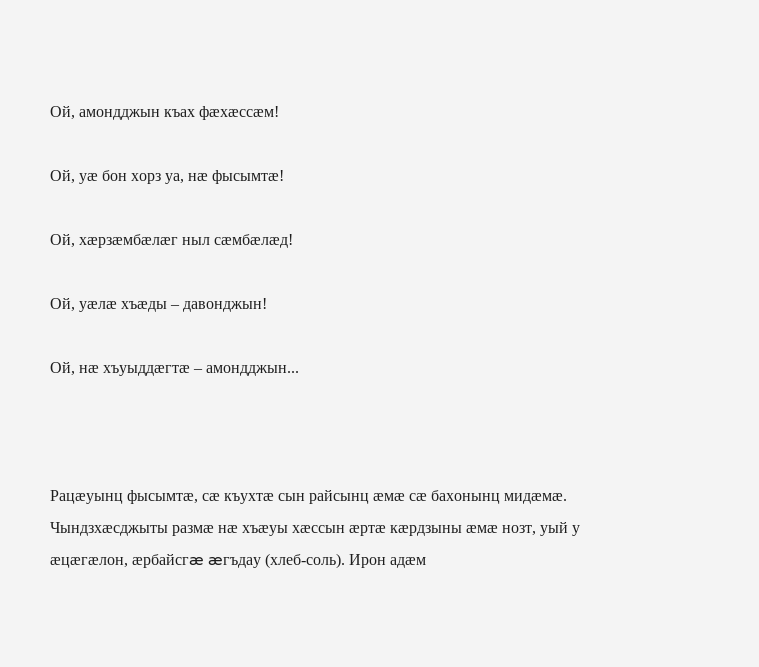Ой, амондджын къах фæхæссæм!

Ой, уæ бон хорз уа, нæ фысымтæ!

Ой, хæрзæмбæлæг ныл сæмбæлæд!

Ой, уæлæ хъæды – давонджын!

Ой, нæ хъуыддæгтæ – амондджын...



Рацæуынц фысымтæ, сæ къухтæ сын райсынц æмæ сæ бахонынц мидæмæ. Чындзхæсджыты размæ нæ хъæуы хæссын æртæ кæрдзыны æмæ нозт, уый у æцæгæлон, æрбайсгæ æгъдау (хлеб-соль). Ирон адæм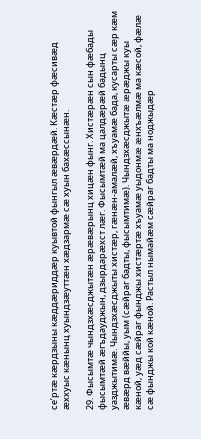се’ртæ кæрдзыны кæддæриддæр куывтой фынгыл æвæрдæй. Кæстæр фæсивæд æххуыс кæнынц хуындзæуттæн хæдзармæ сæ хуын бахæссынæн.

29. Фысымтæ чындзхæсджытæн æрæвæрынц хицæн фынг. Хистæрæн сын фæбады фысымтæй æгъдауджын, дзырдарæхст лæг. Фысымтæй ма цалдæрæй бадынц уазджытимæ. Чындзхæсджыты хистæр, гæнæн-амалæй, хъуамæ бада, кусарты сæр кæм æвæрд вæййы, уым (сæйраг бадты, фысымтимæ). Чындзхæсджытæ æрæджы куы кæной, уæд сæйраг фынджы хистæртæ хъуамæ уыдонмæ æнхъæлмæ ма кæсой, фæлæ сæ фынджы кой кæной. Растыл нымайæм сæйраг бадты ма ноджыдæр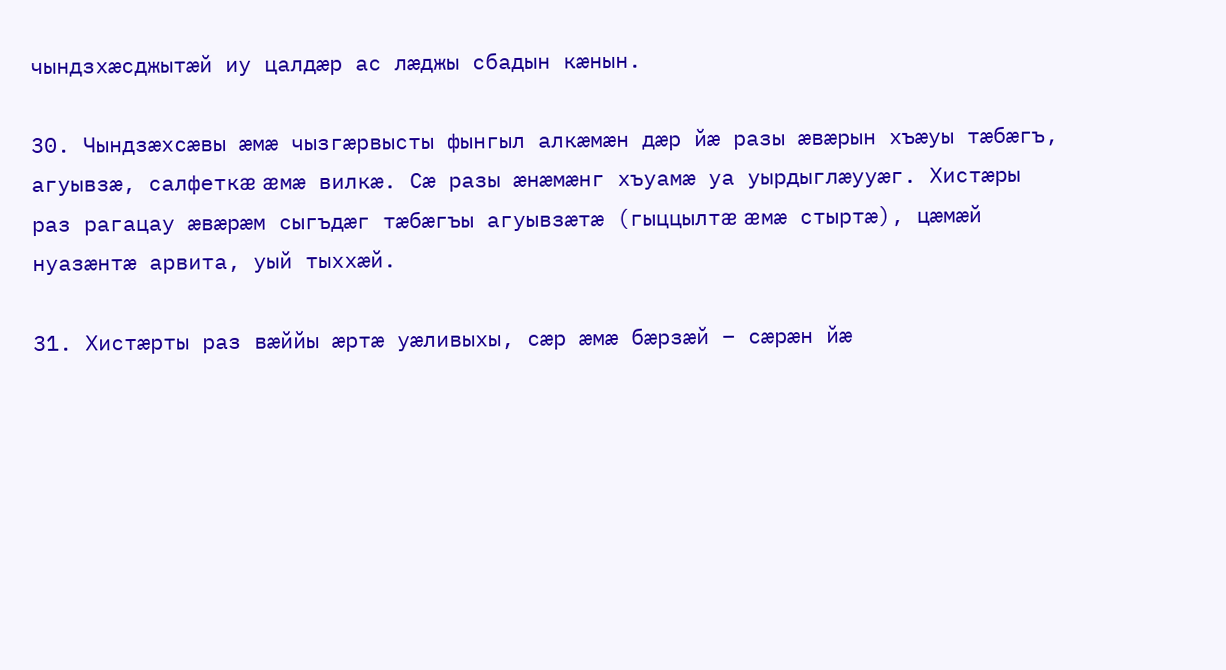чындзхæсджытæй иу цалдæр ас лæджы сбадын кæнын.

30. Чындзæхсæвы æмæ чызгæрвысты фынгыл алкæмæн дæр йæ разы æвæрын хъæуы тæбæгъ, агуывзæ, салфеткæ æмæ вилкæ. Сæ разы æнæмæнг хъуамæ уа уырдыглæууæг. Хистæры раз рагацау æвæрæм сыгъдæг тæбæгъы агуывзæтæ (гыццылтæ æмæ стыртæ), цæмæй нуазæнтæ арвита, уый тыххæй.

31. Хистæрты раз вæййы æртæ уæливыхы, сæр æмæ бæрзæй – сæрæн йæ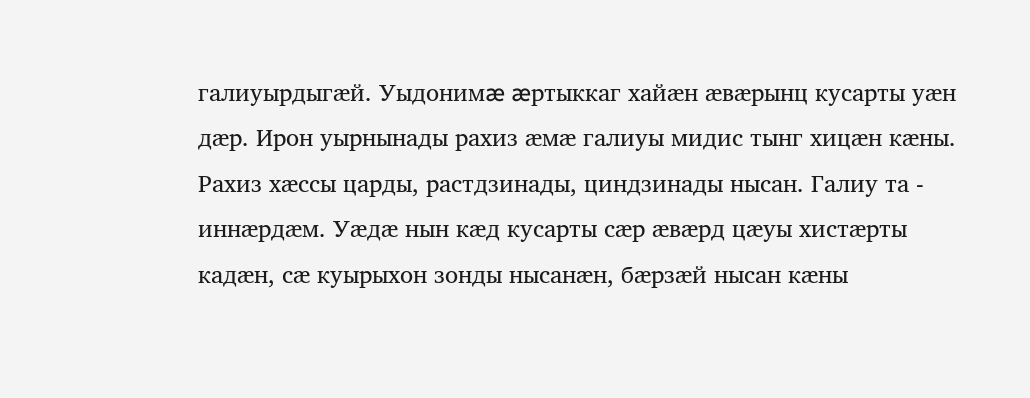галиуырдыгæй. Уыдонимæ æртыккаг хайæн æвæрынц кусарты уæн дæр. Ирон уырнынады рахиз æмæ галиуы мидис тынг хицæн кæны. Рахиз хæссы царды, растдзинады, циндзинады нысан. Галиу та - иннæрдæм. Уæдæ нын кæд кусарты сæр æвæрд цæуы хистæрты кадæн, сæ куырыхон зонды нысанæн, бæрзæй нысан кæны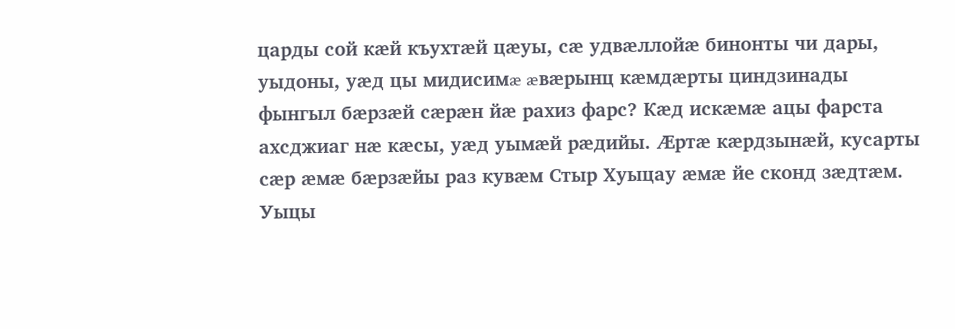царды сой кæй къухтæй цæуы, сæ удвæллойæ бинонты чи дары, уыдоны, уæд цы мидисимæ æвæрынц кæмдæрты циндзинады фынгыл бæрзæй сæрæн йæ рахиз фарс? Кæд искæмæ ацы фарста ахсджиаг нæ кæсы, уæд уымæй рæдийы. Æртæ кæрдзынæй, кусарты сæр æмæ бæрзæйы раз кувæм Стыр Хуыцау æмæ йе сконд зæдтæм. Уыцы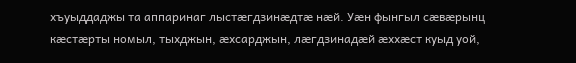хъуыддаджы та аппаринаг лыстæгдзинæдтæ нæй. Уæн фынгыл сæвæрынц кæстæрты номыл, тыхджын, æхсарджын, лæгдзинадæй æххæст куыд уой,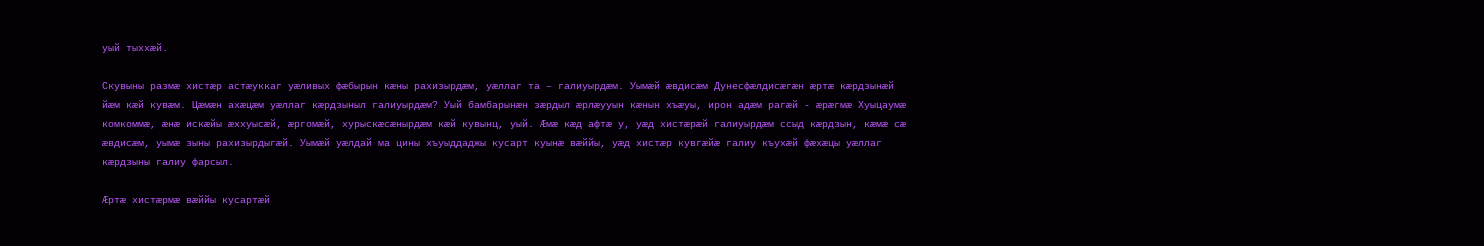уый тыххæй.

Скувыны размæ хистæр астæуккаг уæливых фæбырын кæны рахизырдæм, уæллаг та – галиуырдæм. Уымæй æвдисæм Дунесфæлдисæгæн æртæ кæрдзынæй йæм кæй кувæм. Цæмæн ахæцæм уæллаг кæрдзыныл галиуырдæм? Уый бамбарынæн зæрдыл æрлæууын кæнын хъæуы, ирон адæм рагæй - æрæгмæ Хуыцаумæ комкоммæ, æнæ искæйы æххуысæй, æргомæй, хурыскæсæнырдæм кæй кувынц, уый. Æмæ кæд афтæ у, уæд хистæрæй галиуырдæм ссыд кæрдзын, кæмæ сæ æвдисæм, уымæ зыны рахизырдыгæй. Уымæй уæлдай ма цины хъуыддаджы кусарт куынæ вæййы, уæд хистæр кувгæйæ галиу къухæй фæхæцы уæллаг кæрдзыны галиу фарсыл.

Æртæ хистæрмæ вæййы кусартæй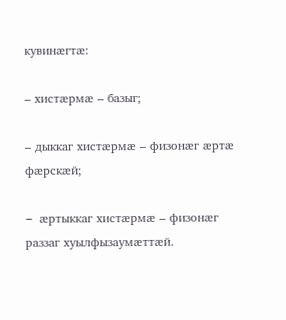кувинæгтæ:

– хистæрмæ – базыг;

– дыккаг хистæрмæ – физонæг æртæ фæрскæй;

– æртыккаг хистæрмæ – физонæг раззаг хуылфызаумæттæй.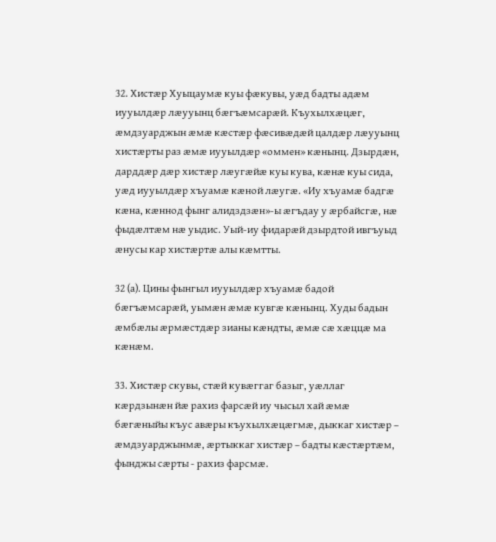32. Хистæр Хуыцаумæ куы фæкувы, уæд бадты адæм иууылдæр лæууынц бæгъæмсарæй. Къухылхæцæг, æмдзуарджын æмæ кæстæр фæсивæдæй цалдæр лæууынц хистæрты раз æмæ иууылдæр «оммен» кæнынц. Дзырдæн, дарддæр дæр хистæр лæугæйæ куы кува, кæнæ куы сида, уæд иууылдæр хъуамæ кæной лæугæ. «Иу хъуамæ бадгæ кæна, кæннод фынг алидздзæн»-ы æгъдау у æрбайсгæ, нæ фыдæлтæм нæ уыдис. Уый-иу фидарæй дзырдтой ивгъуыд æнусы кар хистæртæ алы кæмтты.

32 (а). Цины фынгыл иууылдæр хъуамæ бадой бæгъæмсарæй, уымæн æмæ кувгæ кæнынц. Худы бадын æмбæлы æрмæстдæр зианы кæндты, æмæ сæ хæццæ ма кæнæм.

33. Хистæр скувы, стæй кувæггаг базыг, уæллаг кæрдзынæн йæ рахиз фарсæй иу чысыл хай æмæ бæгæныйы къус авæры къухылхæцæгмæ, дыккаг хистæр – æмдзуарджынмæ, æртыккаг хистæр – бадты кæстæртæм, фынджы сæрты - рахиз фарсмæ.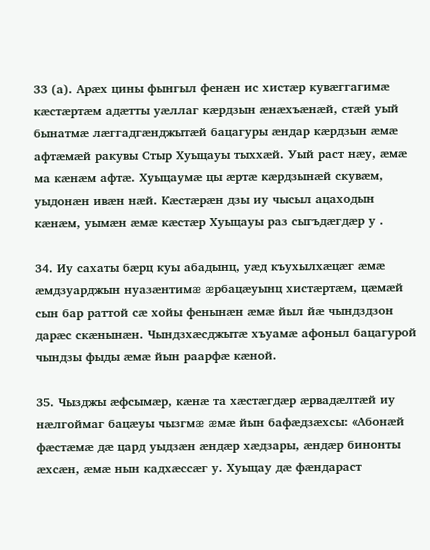33 (а). Арæх цины фынгыл фенæн ис хистæр кувæггагимæ кæстæртæм адæтты уæллаг кæрдзын æнæхъæнæй, стæй уый бынатмæ лæггадгæнджытæй бацагуры æндар кæрдзын æмæ афтæмæй ракувы Стыр Хуыцауы тыххæй. Уый раст нæу, æмæ ма кæнæм афтæ. Хуыцаумæ цы æртæ кæрдзынæй скувæм, уыдонæн ивæн нæй. Кæстæрæн дзы иу чысыл ацаходын кæнæм, уымæн æмæ кæстæр Хуыцауы раз сыгъдæгдæр у .

34. Иу сахаты бæрц куы абадынц, уæд къухылхæцæг æмæ æмдзуарджын нуазæнтимæ æрбацæуынц хистæртæм, цæмæй сын бар раттой сæ хойы фенынæн æмæ йыл йæ чындздзон дарæс скæнынæн. Чындзхæсджытæ хъуамæ афоныл бацагурой чындзы фыды æмæ йын раарфæ кæной.

35. Чызджы æфсымæр, кæнæ та хæстæгдæр æрвадæлтæй иу нæлгоймаг бацæуы чызгмæ æмæ йын бафæдзæхсы: «Абонæй фæстæмæ дæ цард уыдзæн æндæр хæдзары, æндæр бинонты æхсæн, æмæ нын кадхæссæг у. Хуыцау дæ фæндараст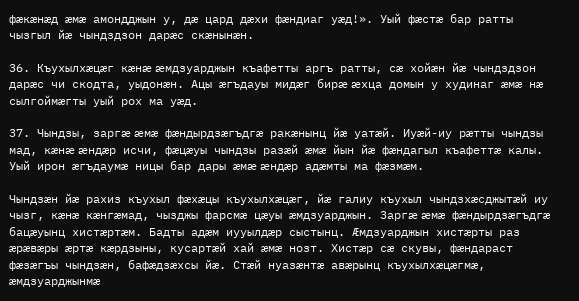фæкæнæд æмæ амондджын у, дæ цард дæхи фæндиаг уæд!». Уый фæстæ бар ратты чызгыл йæ чындздзон дарæс скæнынæн.

36. Къухылхæцæг кæнæ æмдзуарджын къафетты аргъ ратты, сæ хойæн йæ чындздзон дарæс чи скодта, уыдонæн. Ацы æгъдауы мидæг бирæ æхца домын у худинаг æмæ нæ сылгоймæгты уый рох ма уæд.

37. Чындзы, заргæ æмæ фæндырдзæгъдгæ ракæнынц йæ уатæй. Иуæй-иу рæтты чындзы мад, кæнæ æндæр исчи, фæцæуы чындзы разæй æмæ йын йæ фæндагыл къафеттæ калы. Уый ирон æгъдаумæ ницы бар дары æмæ æндæр адæмты ма фæзмæм.

Чындзæн йæ рахиз къухыл фæхæцы къухылхæцæг, йæ галиу къухыл чындзхæсджытæй иу чызг, кæнæ кæнгæмад, чызджы фарсмæ цæуы æмдзуарджын. Заргæ æмæ фæндырдзæгъдгæ бацæуынц хистæртæм. Бадты адæм иууылдæр сыстынц. Æмдзуарджын хистæрты раз æрæвæры æртæ кæрдзыны, кусартæй хай æмæ нозт. Хистæр сæ скувы, фæндараст фæзæгъы чындзæн, бафæдзæхсы йæ. Стæй нуазæнтæ авæрынц къухылхæцæгмæ, æмдзуарджынмæ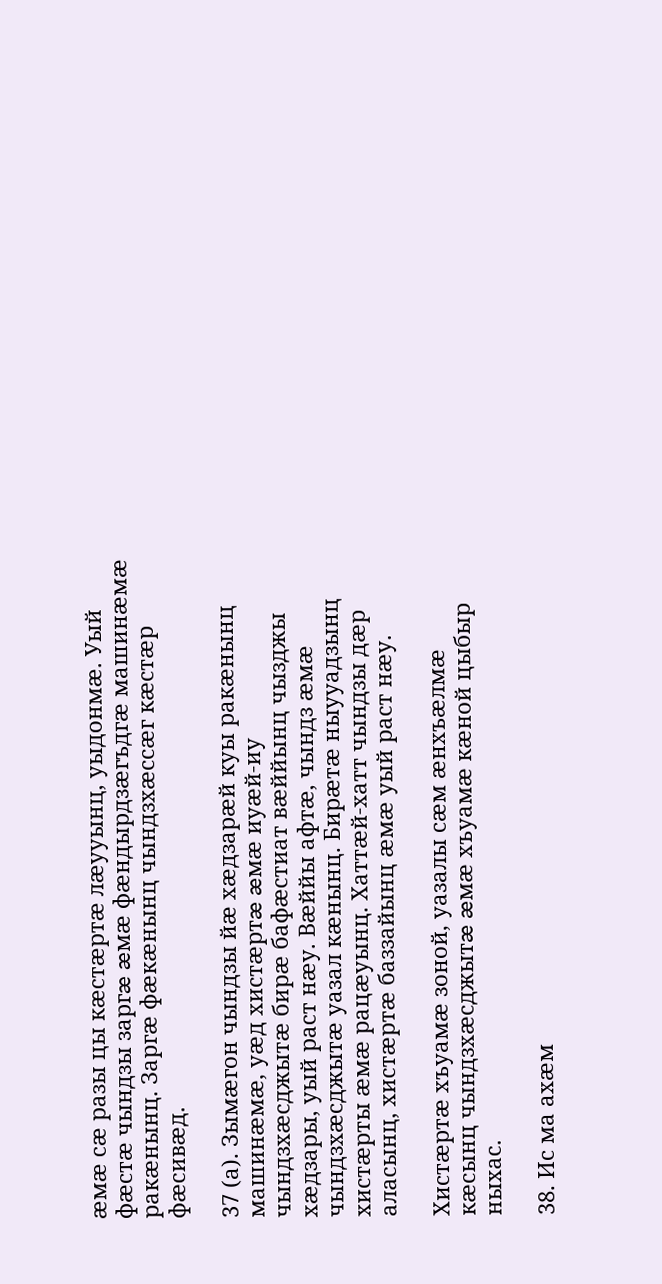æмæ сæ разы цы кæстæртæ лæууынц, уыдонмæ. Уый фæстæ чындзы заргæ æмæ фæндырдзæгъдгæ машинæмæ ракæнынц. Заргæ фæкæнынц чындзхæссæг кæстæр фæсивæд.

37 (а). Зымæгон чындзы йæ хæдзарæй куы ракæнынц машинæмæ, уæд хистæртæ æмæ иуæй-иу чындзхæсджытæ бирæ бафæстиат вæййынц чызджы хæдзары, уый раст нæу. Вæййы афтæ, чындз æмæ чындзхæсджытæ уазал кæнынц. Бирæтæ ныууадзынц хистæрты æмæ рацæуынц. Хаттæй-хатт чындзы дæр аласынц, хистæртæ баззайынц æмæ уый раст нæу.

Хистæртæ хъуамæ зоной, уазалы сæм æнхъæлмæ кæсынц чындзхæсджытæ æмæ хъуамæ кæной цыбыр ныхас.

38. Ис ма ахæм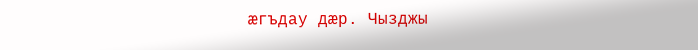æгъдау дæр. Чызджы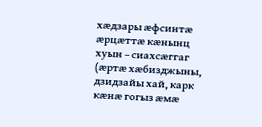хæдзары æфсинтæ æрцæттæ кæнынц хуын – сиахсæггаг (æртæ хæбизджыны, дзидзайы хай, карк кæнæ гогыз æмæ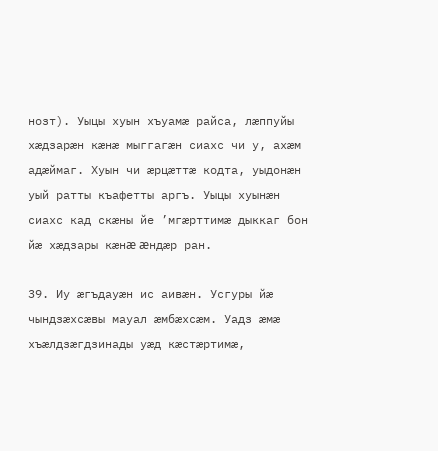нозт). Уыцы хуын хъуамæ райса, лæппуйы хæдзарæн кæнæ мыггагæн сиахс чи у, ахæм адæймаг. Хуын чи æрцæттæ кодта, уыдонæн уый ратты къафетты аргъ. Уыцы хуынæн сиахс кад скæны йе ’мгæрттимæ дыккаг бон йæ хæдзары кæнæ æндæр ран.

39. Иу æгъдауæн ис аивæн. Усгуры йæ чындзæхсæвы мауал æмбæхсæм. Уадз æмæ хъæлдзæгдзинады уæд кæстæртимæ,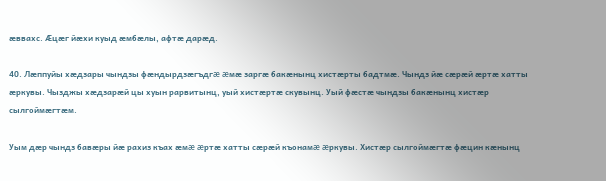æввахс. Æцæг йæхи куыд æмбæлы, афтæ дарæд.

40. Лæппуйы хæдзары чындзы фæндырдзæгъдгæ æмæ заргæ бакæнынц хистæрты бадтмæ. Чындз йæ сæрæй æртæ хатты æркувы. Чызджы хæдзарæй цы хуын рарвитынц, уый хистæртæ скувынц. Уый фæстæ чындзы бакæнынц хистæр сылгоймæгтæм.

Уым дæр чындз бавæры йæ рахиз къах æмæ æртæ хатты сæрæй къонамæ æркувы. Хистæр сылгоймæгтæ фæцин кæнынц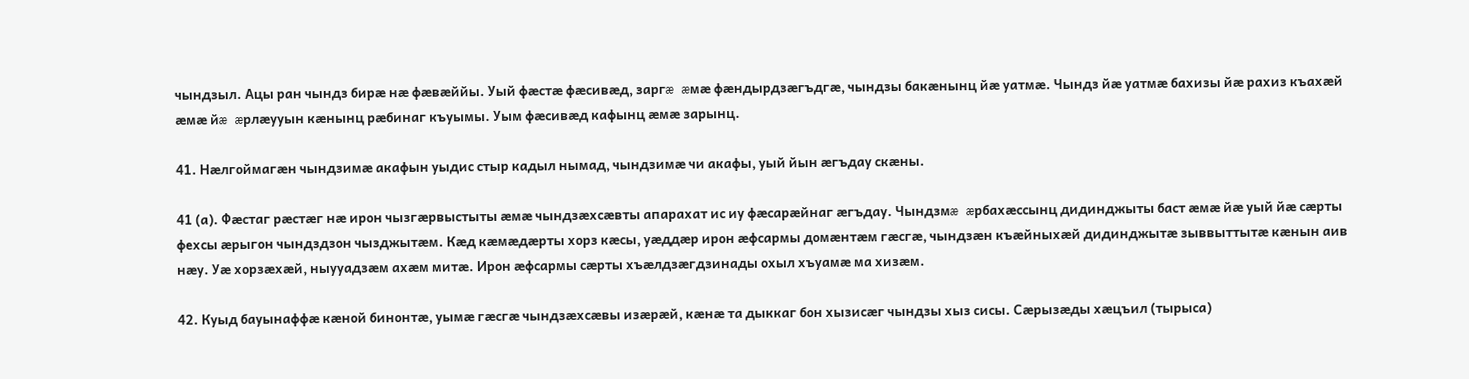чындзыл. Ацы ран чындз бирæ нæ фæвæййы. Уый фæстæ фæсивæд, заргæ æмæ фæндырдзæгъдгæ, чындзы бакæнынц йæ уатмæ. Чындз йæ уатмæ бахизы йæ рахиз къахæй æмæ йæ æрлæууын кæнынц рæбинаг къуымы. Уым фæсивæд кафынц æмæ зарынц.

41. Нæлгоймагæн чындзимæ акафын уыдис стыр кадыл нымад, чындзимæ чи акафы, уый йын æгъдау скæны.

41 (а). Фæстаг рæстæг нæ ирон чызгæрвыстыты æмæ чындзæхсæвты апарахат ис иу фæсарæйнаг æгъдау. Чындзмæ æрбахæссынц дидинджыты баст æмæ йæ уый йæ сæрты фехсы æрыгон чындздзон чызджытæм. Кæд кæмæдæрты хорз кæсы, уæддæр ирон æфсармы домæнтæм гæсгæ, чындзæн къæйныхæй дидинджытæ зыввыттытæ кæнын аив нæу. Уæ хорзæхæй, ныууадзæм ахæм митæ. Ирон æфсармы сæрты хъæлдзæгдзинады охыл хъуамæ ма хизæм.

42. Куыд бауынаффæ кæной бинонтæ, уымæ гæсгæ чындзæхсæвы изæрæй, кæнæ та дыккаг бон хызисæг чындзы хыз сисы. Сæрызæды хæцъил (тырыса)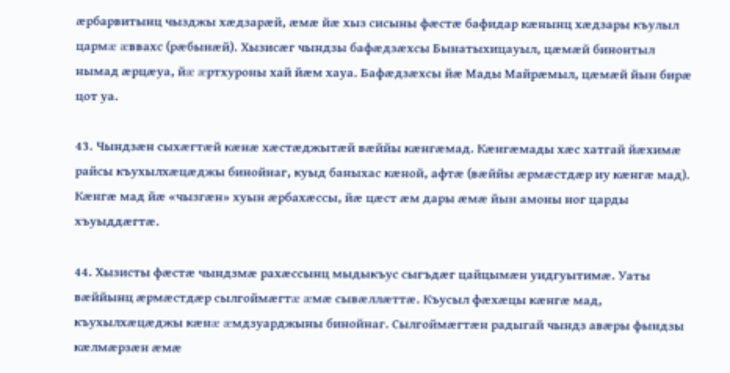æрбарвитынц чызджы хæдзарæй, æмæ йæ хыз сисыны фæстæ бафидар кæнынц хæдзары къулыл цармæ æввахс (рæбынæй). Хызисæг чындзы бафæдзæхсы Бынатыхицауыл, цæмæй бинонтыл нымад æрцæуа, йæ æртхуроны хай йæм хауа. Бафæдзæхсы йæ Мады Майрæмыл, цæмæй йын бирæ цот уа.

43. Чындзæн сыхæгтæй кæнæ хæстæджытæй вæййы кæнгæмад. Кæнгæмады хæс хатгай йæхимæ райсы къухылхæцæджы бинойнаг, куыд баныхас кæной, афтæ (вæййы æрмæстдæр иу кæнгæ мад). Кæнгæ мад йæ «чызгæн» хуын æрбахæссы, йæ цæст æм дары æмæ йын амоны ног царды хъуыддæгтæ.

44. Хызисты фæстæ чындзмæ рахæссынц мыдыкъус сыгъдæг цайцымæн уидгуытимæ. Уаты вæййынц æрмæстдæр сылгоймæгтæ æмæ сывæллæттæ. Къусыл фæхæцы кæнгæ мад, къухылхæцæджы кæнæ æмдзуарджыны бинойнаг. Сылгоймæгтæн радыгай чындз авæры фындзы кæлмæрзæн æмæ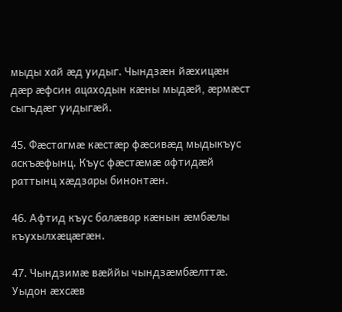мыды хай æд уидыг. Чындзæн йæхицæн дæр æфсин ацаходын кæны мыдæй, æрмæст сыгъдæг уидыгæй.

45. Фæстагмæ кæстæр фæсивæд мыдыкъус аскъæфынц. Къус фæстæмæ афтидæй раттынц хæдзары бинонтæн.

46. Афтид къус балæвар кæнын æмбæлы къухылхæцæгæн.

47. Чындзимæ вæййы чындзæмбæлттæ. Уыдон æхсæв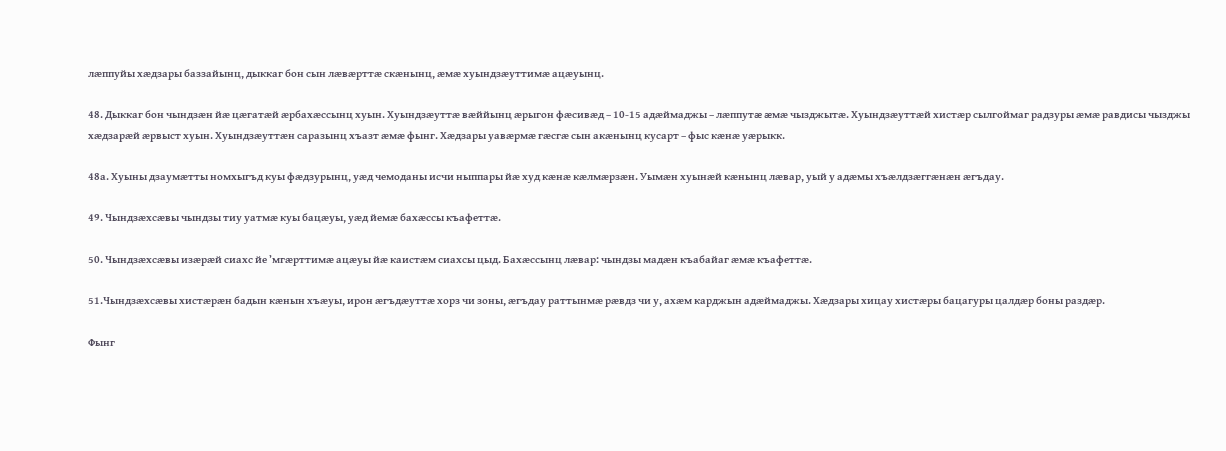лæппуйы хæдзары баззайынц, дыккаг бон сын лæвæрттæ скæнынц, æмæ хуындзæуттимæ ацæуынц.

48. Дыккаг бон чындзæн йæ цæгатæй æрбахæссынц хуын. Хуындзæуттæ вæййынц æрыгон фæсивæд – 10-15 адæймаджы – лæппутæ æмæ чызджытæ. Хуындзæуттæй хистæр сылгоймаг радзуры æмæ равдисы чызджы хæдзарæй æрвыст хуын. Хуындзæуттæн саразынц хъазт æмæ фынг. Хæдзары уавæрмæ гæсгæ сын акæнынц кусарт – фыс кæнæ уæрыкк.

48а. Хуыны дзаумæтты номхыгъд куы фæдзурынц, уæд чемоданы исчи ныппары йæ худ кæнæ кæлмæрзæн. Уымæн хуынæй кæнынц лæвар, уый у адæмы хъæлдзæггæнæн æгъдау.

49. Чындзæхсæвы чындзы тиу уатмæ куы бацæуы, уæд йемæ бахæссы къафеттæ.

50. Чындзæхсæвы изæрæй сиахс йе ’мгæрттимæ ацæуы йæ каистæм сиахсы цыд. Бахæссынц лæвар: чындзы мадæн къабайаг æмæ къафеттæ.

51.Чындзæхсæвы хистæрæн бадын кæнын хъæуы, ирон æгъдæуттæ хорз чи зоны, æгъдау раттынмæ рæвдз чи у, ахæм карджын адæймаджы. Хæдзары хицау хистæры бацагуры цалдæр боны раздæр.

Фынг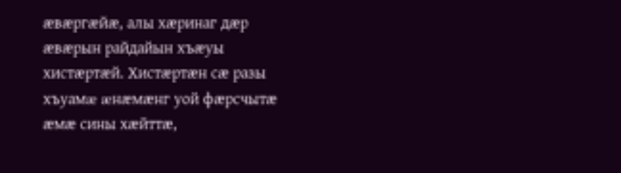æвæргæйæ, алы хæринаг дæр æвæрын райдайын хъæуы хистæртæй. Хистæртæн сæ разы хъуамæ æнæмæнг уой фæрсчытæ æмæ сины хæйттæ,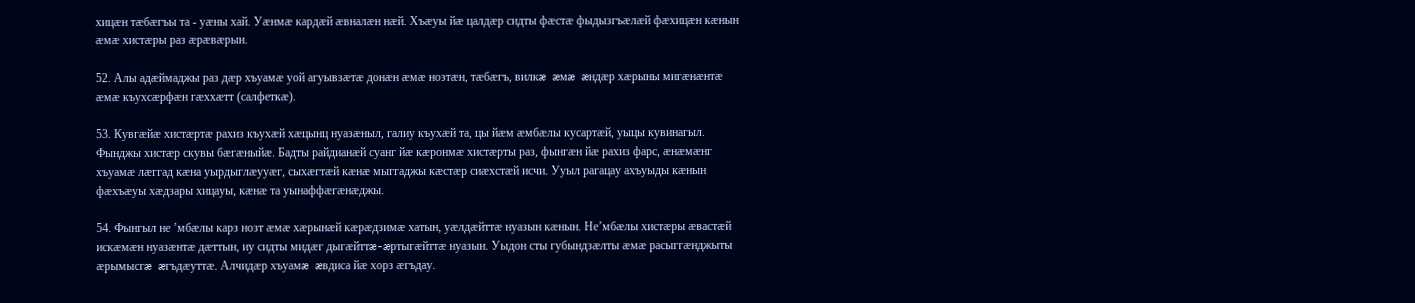хицæн тæбæгъы та - уæны хай. Уæнмæ кардæй æвналæн нæй. Хъæуы йæ цалдæр сидты фæстæ фыдызгъæлæй фæхицæн кæнын æмæ хистæры раз æрæвæрын.

52. Алы адæймаджы раз дæр хъуамæ уой агуывзæтæ донæн æмæ нозтæн, тæбæгъ, вилкæ æмæ æндæр хæрыны мигæнæнтæ æмæ къухсæрфæн гæххæтт (салфеткæ).

53. Кувгæйæ хистæртæ рахиз къухæй хæцынц нуазæныл, галиу къухæй та, цы йæм æмбæлы кусартæй, уыцы кувинагыл. Фынджы хистæр скувы бæгæныйæ. Бадты райдианæй суанг йæ кæронмæ хистæрты раз, фынгæн йæ рахиз фарс, æнæмæнг хъуамæ лæггад кæна уырдыглæууæг, сыхæгтæй кæнæ мыггаджы кæстæр сиæхстæй исчи. Ууыл рагацау ахъуыды кæнын фæхъæуы хæдзары хицауы, кæнæ та уынаффæгæнæджы.

54. Фынгыл не ’мбæлы карз нозт æмæ хæрынæй кæрæдзимæ хатын, уæлдæйттæ нуазын кæнын. Не’мбæлы хистæры æвастæй искæмæн нуазæнтæ дæттын, иу сидты мидæг дыгæйттæ-æртыгæйттæ нуазын. Уыдон сты губындзæлты æмæ расыггæнджыты æрымысгæ æгъдæуттæ. Алчидæр хъуамæ æвдиса йæ хорз æгъдау.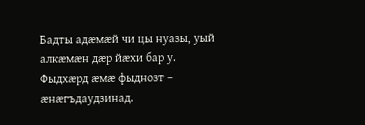Бадты адæмæй чи цы нуазы, уый алкæмæн дæр йæхи бар у. Фыдхæрд æмæ фыднозт – æнæгъдаудзинад.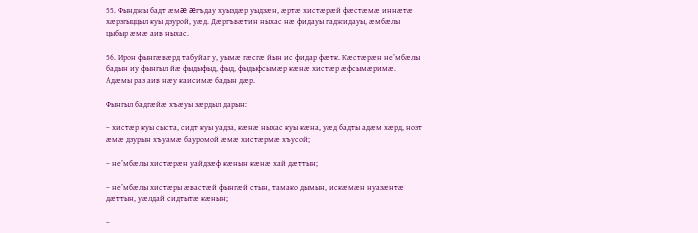55. Фынджы бадт æмæ æгъдау хуыздæр уыдзæн, æртæ хистæрæй фæстæмæ иннæтæ хæрзгыццыл куы дзурой, уæд. Дæргъвæтин ныхас нæ фидауы гаджидауы, æмбæлы цыбыр æмæ аив ныхас.

56. Ирон фынгæвæрд табуйаг у, уымæ гæсгæ йын ис фидар фæтк. Кæстæрæн не’мбæлы бадын иу фынгыл йæ фыдыфыд, фыд, фыдыфсымæр кæнæ хистæр æфсымæримæ. Адæмы раз аив нæу каисимæ бадын дæр.

Фынгыл бадгæйæ хъæуы зæрдыл дарын:

– хистæр куы сыста, сидт куы уадза, кæнæ ныхас куы кæна, уæд бадты адæм хæрд, нозт æмæ дзурын хъуамæ бауромой æмæ хистæрмæ хъусой;

– не’мбæлы хистæрæн уайдзæф кæнын кæнæ хай дæттын;

– не’мбæлы хистæры æвастæй фынгæй стын, тамако дымын, искæмæн нуазæнтæ дæттын, уæлдай сидтытæ кæнын;

–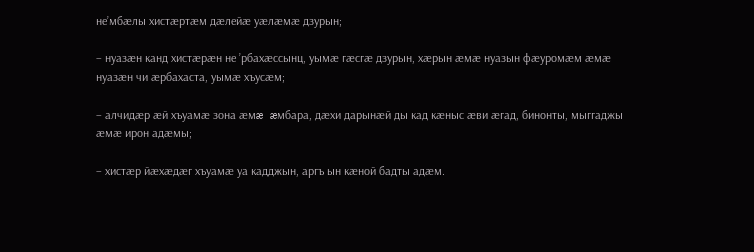не’мбæлы хистæртæм дæлейæ уæлæмæ дзурын;

– нуазæн канд хистæрæн не ’рбахæссынц, уымæ гæсгæ дзурын, хæрын æмæ нуазын фæуромæм æмæ нуазæн чи æрбахаста, уымæ хъусæм;

– алчидæр æй хъуамæ зона æмæ æмбара, дæхи дарынæй ды кад кæныс æви æгад, бинонты, мыггаджы æмæ ирон адæмы;

– хистæр йæхæдæг хъуамæ уа кадджын, аргъ ын кæной бадты адæм.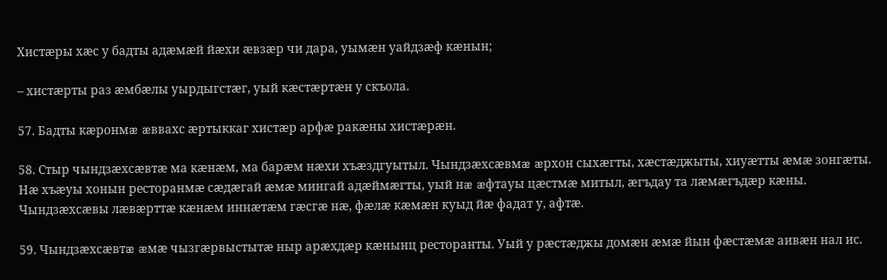Хистæры хæс у бадты адæмæй йæхи æвзæр чи дара, уымæн уайдзæф кæнын;

– хистæрты раз æмбæлы уырдыгстæг, уый кæстæртæн у скъола.

57. Бадты кæронмæ æввахс æртыккаг хистæр арфæ ракæны хистæрæн.

58. Стыр чындзæхсæвтæ ма кæнæм, ма барæм нæхи хъæздгуытыл. Чындзæхсæвмæ æрхон сыхæгты, хæстæджыты, хиуæтты æмæ зонгæты. Нæ хъæуы хонын ресторанмæ сæдæгай æмæ мингай адæймæгты, уый нæ æфтауы цæстмæ митыл, æгъдау та лæмæгъдæр кæны. Чындзæхсæвы лæвæрттæ кæнæм иннæтæм гæсгæ нæ, фæлæ кæмæн куыд йæ фадат у, афтæ.

59. Чындзæхсæвтæ æмæ чызгæрвыстытæ ныр арæхдæр кæнынц ресторанты. Уый у рæстæджы домæн æмæ йын фæстæмæ аивæн нал ис.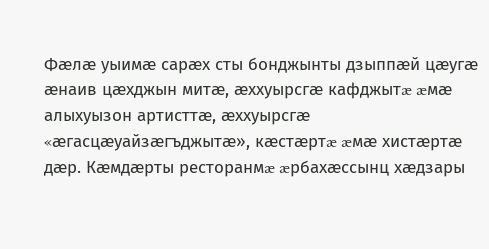Фæлæ уыимæ сарæх сты бонджынты дзыппæй цæугæ æнаив цæхджын митæ, æххуырсгæ кафджытæ æмæ алыхуызон артисттæ, æххуырсгæ «æгасцæуайзæгъджытæ», кæстæртæ æмæ хистæртæ дæр. Кæмдæрты ресторанмæ æрбахæссынц хæдзары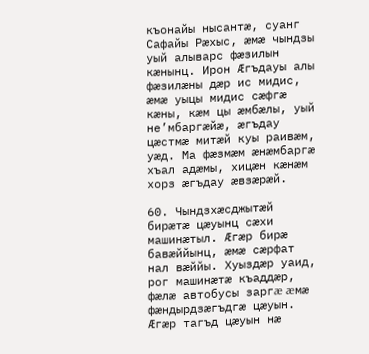къонайы нысантæ, суанг Сафайы Рæхыс, æмæ чындзы уый алыварс фæзилын кæнынц. Ирон Æгъдауы алы фæзилæны дæр ис мидис, æмæ уыцы мидис сæфгæ кæны, кæм цы æмбæлы, уый не’мбаргæйæ, æгъдау цæстмæ митæй куы раивæм, уæд. Ма фæзмæм æнæмбаргæ хъал адæмы, хицæн кæнæм хорз æгъдау æвзæрæй.

60. Чындзхæсджытæй бирæтæ цæуынц сæхи машинæтыл. Æгæр бирæ бавæййынц, æмæ сæрфат нал вæййы. Хуыздæр уаид, рог машинæтæ къаддæр, фæлæ автобусы заргæ æмæ фæндырдзæгъдгæ цæуын. Æгæр тагъд цæуын нæ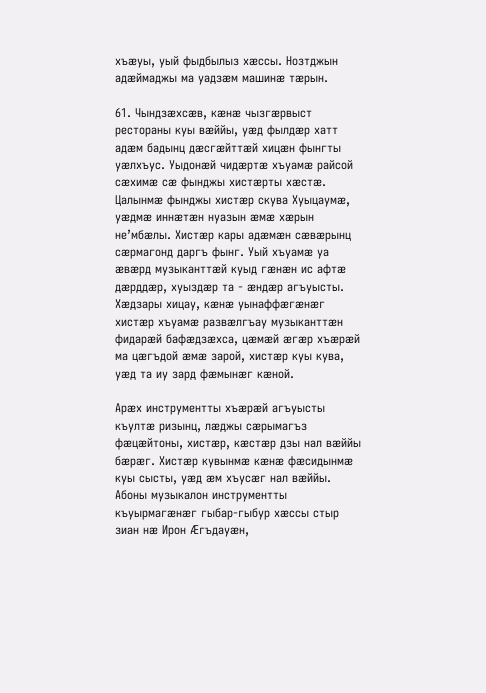хъæуы, уый фыдбылыз хæссы. Нозтджын адæймаджы ма уадзæм машинæ тæрын.

61. Чындзæхсæв, кæнæ чызгæрвыст рестораны куы вæййы, уæд фылдæр хатт адæм бадынц дæсгæйттæй хицæн фынгты уæлхъус. Уыдонæй чидæртæ хъуамæ райсой сæхимæ сæ фынджы хистæрты хæстæ. Цалынмæ фынджы хистæр скува Хуыцаумæ, уæдмæ иннæтæн нуазын æмæ хæрын не’мбæлы. Хистæр кары адæмæн сæвæрынц сæрмагонд даргъ фынг. Уый хъуамæ уа æвæрд музыканттæй куыд гæнæн ис афтæ дæрддæр, хуыздæр та - æндæр агъуысты. Хæдзары хицау, кæнæ уынаффæгæнæг хистæр хъуамæ развæлгъау музыканттæн фидарæй бафæдзæхса, цæмæй æгæр хъæрæй ма цæгъдой æмæ зарой, хистæр куы кува, уæд та иу зард фæмынæг кæной.

Арæх инструментты хъæрæй агъуысты къултæ ризынц, лæджы сæрымагъз фæцæйтоны, хистæр, кæстæр дзы нал вæййы бæрæг. Хистæр кувынмæ кæнæ фæсидынмæ куы сысты, уæд æм хъусæг нал вæййы. Абоны музыкалон инструментты къуырмагæнæг гыбар-гыбур хæссы стыр зиан нæ Ирон Æгъдауæн,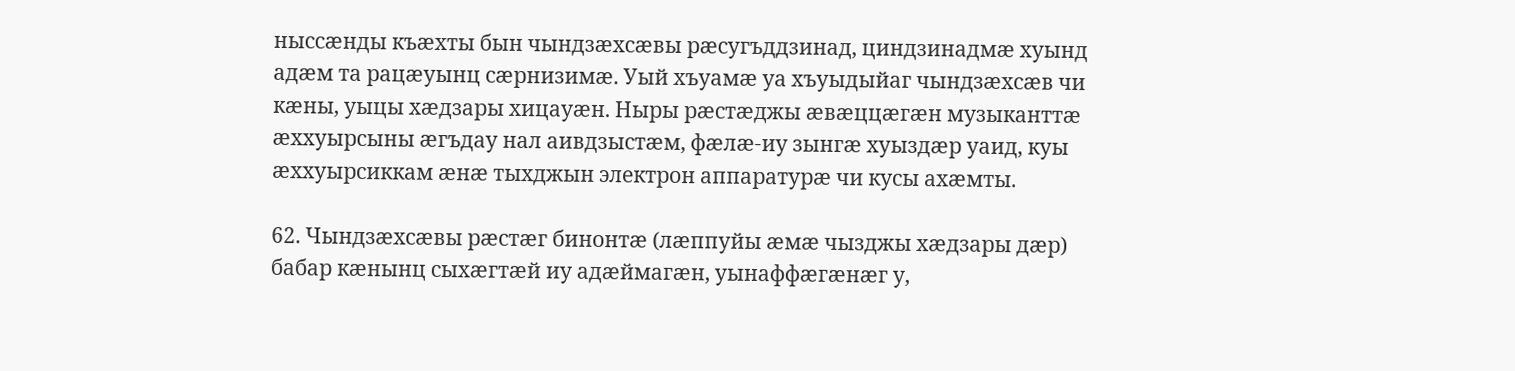ныссæнды къæхты бын чындзæхсæвы рæсугъддзинад, циндзинадмæ хуынд адæм та рацæуынц сæрнизимæ. Уый хъуамæ уа хъуыдыйаг чындзæхсæв чи кæны, уыцы хæдзары хицауæн. Ныры рæстæджы æвæццæгæн музыканттæ æххуырсыны æгъдау нал аивдзыстæм, фæлæ-иу зынгæ хуыздæр уаид, куы æххуырсиккам æнæ тыхджын электрон аппаратурæ чи кусы ахæмты.

62. Чындзæхсæвы рæстæг бинонтæ (лæппуйы æмæ чызджы хæдзары дæр) бабар кæнынц сыхæгтæй иу адæймагæн, уынаффæгæнæг у,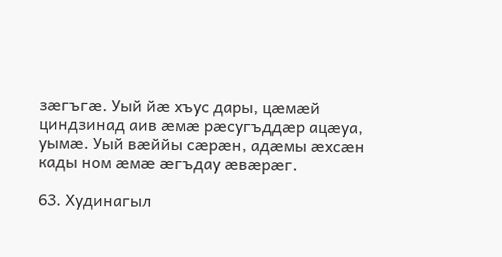зæгъгæ. Уый йæ хъус дары, цæмæй циндзинад аив æмæ рæсугъддæр ацæуа, уымæ. Уый вæййы сæрæн, адæмы æхсæн кады ном æмæ æгъдау æвæрæг.

63. Худинагыл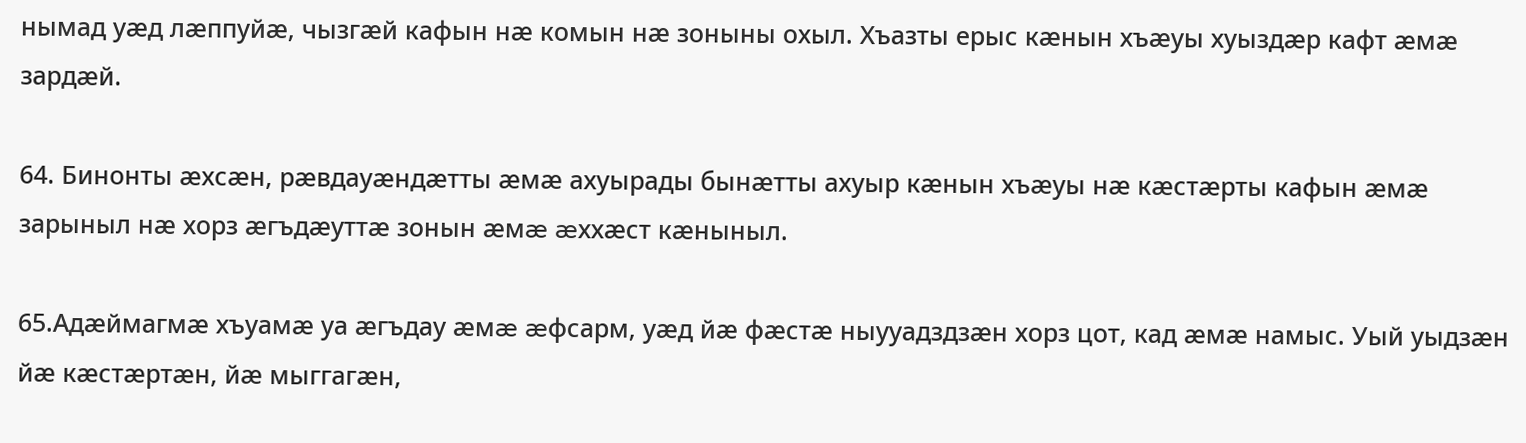нымад уæд лæппуйæ, чызгæй кафын нæ комын нæ зоныны охыл. Хъазты ерыс кæнын хъæуы хуыздæр кафт æмæ зардæй.

64. Бинонты æхсæн, рæвдауæндæтты æмæ ахуырады бынæтты ахуыр кæнын хъæуы нæ кæстæрты кафын æмæ зарыныл нæ хорз æгъдæуттæ зонын æмæ æххæст кæныныл.

65.Адæймагмæ хъуамæ уа æгъдау æмæ æфсарм, уæд йæ фæстæ ныууадздзæн хорз цот, кад æмæ намыс. Уый уыдзæн йæ кæстæртæн, йæ мыггагæн,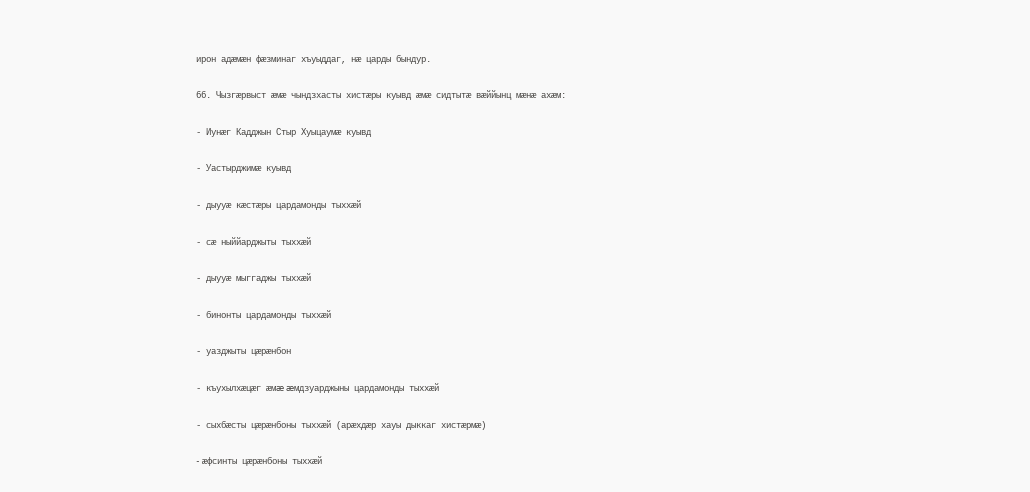ирон адæмæн фæзминаг хъуыддаг, нæ царды бындур.

66. Чызгæрвыст æмæ чындзхасты хистæры куывд æмæ сидтытæ вæййынц мæнæ ахæм:

- Иунæг Кадджын Стыр Хуыцаумæ куывд

- Уастырджимæ куывд

- дыууæ кæстæры цардамонды тыххæй

- сæ ныййарджыты тыххæй

- дыууæ мыггаджы тыххæй

- бинонты цардамонды тыххæй

- уазджыты цæрæнбон

- къухылхæцæг æмæ æмдзуарджыны цардамонды тыххæй

- сыхбæсты цæрæнбоны тыххæй (арæхдæр хауы дыккаг хистæрмæ)

- æфсинты цæрæнбоны тыххæй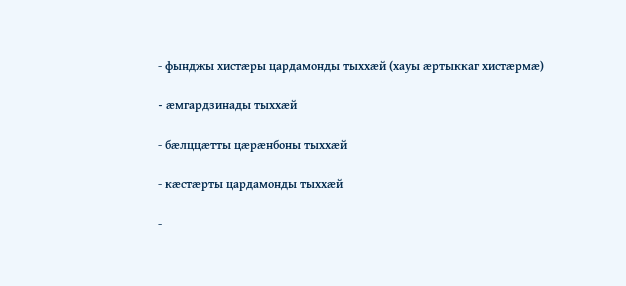- фынджы хистæры цардамонды тыххæй (хауы æртыккаг хистæрмæ)

- æмгардзинады тыххæй

- бæлццæтты цæрæнбоны тыххæй

- кæстæрты цардамонды тыххæй

-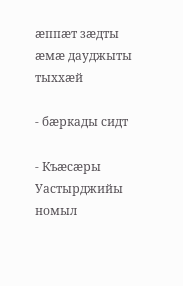æппæт зæдты æмæ дауджыты тыххæй

- бæркады сидт

- Къæсæры Уастырджийы номыл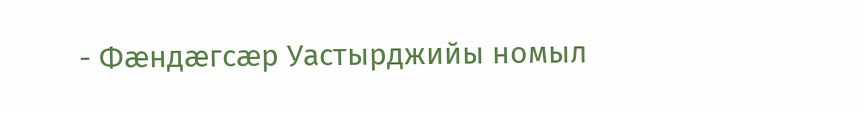- Фæндæгсæр Уастырджийы номыл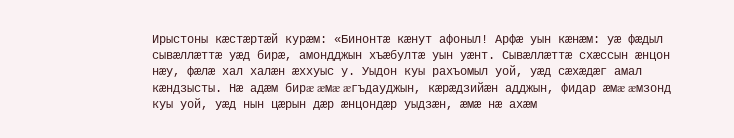Ирыстоны кæстæртæй курæм: «Бинонтæ кæнут афоныл! Арфæ уын кæнæм: уæ фæдыл сывæллæттæ уæд бирæ, амондджын хъæбултæ уын уæнт. Сывæллæттæ схæссын æнцон нæу, фæлæ хал халæн æххуыс у. Уыдон куы рахъомыл уой, уæд сæхæдæг амал кæндзысты. Нæ адæм бирæ æмæ æгъдауджын, кæрæдзийæн адджын, фидар æмæ æмзонд куы уой, уæд нын цæрын дæр æнцондæр уыдзæн, æмæ нæ ахæм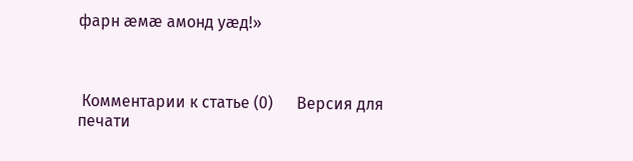фарн æмæ амонд уæд!»



 Комментарии к статье (0)      Версия для печати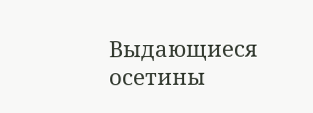Выдающиеся осетины